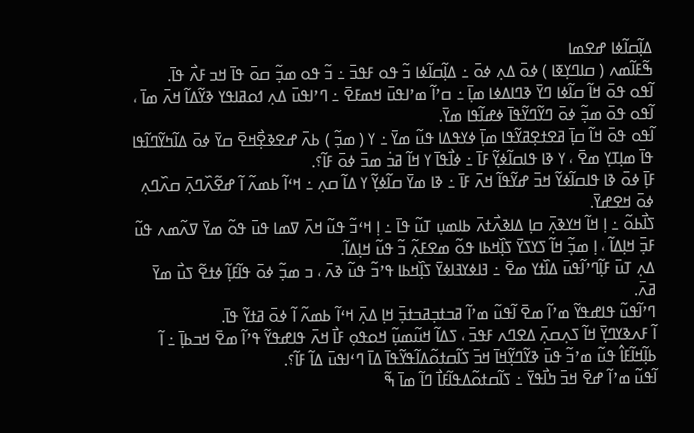ߡߊ߲߬ߛߊ߬ߦߊ ߝߐߘߊ
ߒ߬ߓߊ߬ߘߍ ( ߛߊߣߌ߲ߧߊ ) ߦߋ߫ ߡߍ߲ ߦߋ߫ ߸ ߡߊ߲߬ߛߊ߬ߦߊ ߏ߬ ߟߋ ߓߟߏ߫ ߸ ߏ߬ ߟߋ ߘߏ߲߬ ߛߋ߫ ߟߊ߫ ߞߏ ߓߍ߯ ߟߊ߫.
ߊ߬ߟߋ ߟߋ߫ ߞߊ߬ ߛߊ߬ߦߊ ߣߌ߫ ߢߣߊߡߦߊ ߘߊ߲߫ ߸ ߛߴߊ߬ ߘߴߊߟߎ߫ ߞߘߓߐ߫ ߸ ߣߴߊߟߎ߫ ߡߍ߲ ߗߋߥߊߟߌ ߢߌ߬ߡߊ߬ ߞߍ߫ ߘߊ߫ ، ߊ߬ߟߋ ߟߋ߫ ߘߏ߲߬ ߦߋ߫ ߣߌ߬ߣߌ߬ߟߊ߫ ߦߝߊ߬ߟߊ ߘߌ߫.
ߊ߬ߟߋ ߟߋ߫ ߞߊ߬ ߛߊ߲߫ ߥߐߙߐ߲ߥߌ߬ߟߊ ߘߊ߲߫ ߦߌߟߡߊ ߟߎ߬ ߘߌ߫ ߸ ߌ ( ߘߏ߲߬ ) ߕߍ߫ ߝߐߢߐ߲߯ߞߐ߫ ߛߌ߫ ߦߋ߫ ߡߊ߬ߤߌ߬ߣߊ߬ߟߊ ߟߊ߫ ߘߊ߲ߠߌ߲ ߘߐ߫ ، ߌ ߢߊ ߟߊߛߊ߬ߦߌ߲߬ ߓߊ߫ ߸ ߦߊ߯ߟߊ߫ ߌ ߞߊ߬ ߥߏ߭ ߘߏ߫ ߦߋ߫ ߓߊ߬؟.
ߓߊ߲߫ ߦߋ߫ ߢߊ ߟߊߛߊ߬ߦߌ߬ ߞߏ߫ ߝߌ߬ߟߊ߬ ߞߍ߫ ߓߊ߫ ߸ ߢߊ ߘߌ߫ ߛߊ߬ߦߌ߲߬ ߌ ߡߊ߬ ߛߍ߲ ߸ ߞߵߊ߬ ߕߘߍ߬ ߊ߬ ߝߐ߬ߍ߰ߣߍ߲߫ ߛߍ߰ߣߍ߲ ߦߋ߫ ߞߐߝߌ߫.
ߖߊ߯ߕߋ߬ ߸ ߊ߲ ߞߊ߬ ߞߌߢߍ߲߫ ߛߊ߲ ߡߊߢߍ߯ߙߍ߫ ߕߊߘߎ߲ ߠߎ߬ ߟߊ߫ ߸ ߊ߲ ߞߵߏ߬ ߟߎ߬ ߞߍ߫ ߜߘߊ ߟߎ߫ ߟߋ߬ ߘߌ߫ ߜߍ߬ߘߍ ߟߎ߬ ߓߏ߲߫ ߞߊ߲ߡߊ߬ ، ߊ߲ ߘߏ߲߬ ߞߊ߬ ߖߌߖߌ߫ ߖߊ߲߰ߞߕߊ ߟߋ߬ ߘߐߓߍ߲߬ ߏ߬ ߟߎ߬ ߞߊ߲ߡߊ߬.
ߡߍ߲ ߠߎ߫ ߓߊ߲߬ߣߴߊ߬ߟߎ߫ ߡߊ߰ߙߌ ߘߐ߫ ߸ ߔߊߦߌߔߊߦߌ߫ ߖߊ߲߰ߞߕߊ ߟߴߏ߬ ߟߎ߬ ߢߍ߫ ، ߏ ߘߏ߲߬ ߦߋ߫ ߟߊ߬ߓߊ߲߬ ߦߙߐ߬ ߖߎ߯ ߘߌ߫ ߥߍ߫.
ߣߴߊ߬ߟߎ߬ ߟߊߝߟߌ߬ ߘߴߊ߬ ߘߐ߫ ߊ߬ߟߎ߬ ߘߴߊ߬ ߥߏߙߏ߲ߥߏߙߏ߲߫ ߞߊ߲ ߡߍ߲߫ ߞߵߊ߬ ߕߘߍ߬ ߊ߬ ߦߋ߫ ߥߙߌ߬ ߟߊ߫.
ߊ߬ ߓߍߢߌߣߌ߲߫ ߞߊ߬ ߖߍ߲ߛߍ߲߫ ߡߐߣߍ ߓߟߏ߫ ، ߖߡߊ߬ ߞߎ߬ߘߎ߲߬ ߞߋߟߋ߲ ߓߊ߯ ߞߍ߫ ߟߊߝߟߌ߬ ߟߴߊ߬ ߘߐ߫ ߞߏߕߊ߲߫ ߸ ߊ߬ ߕߊ߲߬ߞߊ߬ߓߊ߮ ߟߎ߬ ߘߴߏ߬ ߟߎ߫ ߢߌ߬ߣߌ߲߬ߞߊ߫ ߞߏ߫ ߖߊ߬ߛߙߋ߬ߡߊ߬ߟߌ߬ߟߊ߫ ߡߊ߫ ߣߵߊߟߎ߫ ߡߊ߬ ߓߊ߬؟.
ߊ߬ߟߎ߬ ߘߴߊ߬ ߝߐ߫ ߞߏ߫ ߤߊ߯ߟߌ߫ ߸ ߖߊ߬ߛߙߋ߬ߡߟߊ߬ߓߊ߯ ߣߊ߬ ߘߊ߫ ߒ߬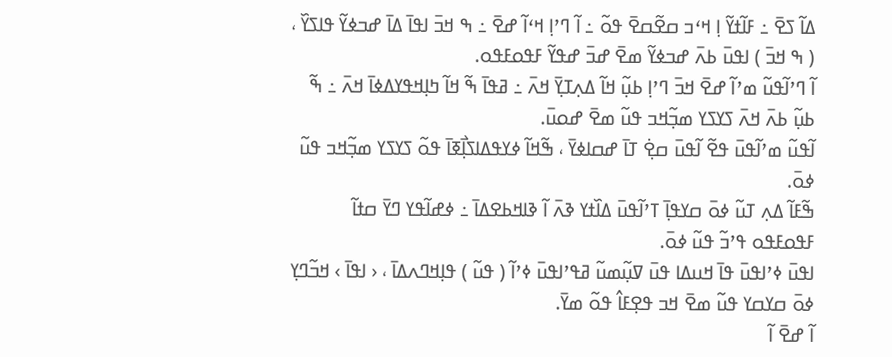ߡߊ߬ ߖߐ߫ ߸ ߓߊ߬ߙߌ߬ ߊ߲ ߞߵߏ ߛߐ߬ߛߐ߫ ߟߋ߬ ߸ ߊ߬ ߣߴߊ߲ ߞߵߊ߬ ߝߐ߫ ߸ ߒ ߞߏ߫ ߊߟߊ߫ ߡߊ߫ ߝߏߦߌ߬ ߟߊߖߌ߰ ، ( ߒ ߞߏ߫ ) ߊߟߎ߫ ߕߍ߫ ߝߏߦߌ߬ ߘߐ߫ ߝߏ߫ ߝߟߌ߬ ߓߟߋߓߟߋ.
ߊ߬ ߣߴߊ߬ߟߎ߬ ߘߴߊ߬ ߝߐ߫ ߞߏ߫ ߣߴߊ߲ ߕߎ߲߬ ߞߊ߬ ߡߍ߲ߠߌ߲߫ ߞߍ߫ ߸ ߥߟߊ߫ ߒ߬ ߞߊ߬ ߤߊ߲ߞߟߌߡߦߊ߫ ߞߍ߫ ߸ ߒ߬ ߕߎ߲߬ ߕߍ߫ ߞߍ߫ ߖߌߖߌ ߘߏ߲߬ߞߏ ߟߎ߬ ߘߐ߫ ߝߋߎ߫.
ߊ߬ߟߎ߬ ߘߴߊ߬ߟߎ߫ ߟߐ߬ ߊ߬ߟߎ߫ ߛߐ߲߭ ߠߊ߫ ߝߛߊߦߌ߫ ، ߒ߬ߞߊ߬ ߦߌߟߡߊߖߊ߲߯ߧߊ߫ ߟߋ߬ ߖߌߖߌ ߘߏ߲߬ߞߏ ߟߎ߬ ߦߋ߫.
ߒ߬ߓߊ߬ ߡߍ߲ ߠߎ߬ ߦߋ߫ ߛߌߟߊ߲߫ ߠߴߊ߬ߟߎ߫ ߡߊ߰ߙߌ ߢߍ߫ ߊ߬ ߢߊߞߕߐߡߊ߫ ߸ ߦߝߊ߬ߟߌ ߣߌ߫ ߛߙߊ߬ ߓߟߋߓߟߋ ߟߴߏ߬ ߟߎ߬ ߦߋ߫.
ߊߟߎ߫ ߦߴߊߟߎ߫ ߟߊ߫ ߞߎߡߊ ߟߎ߫ ߜߎ߲߬ߘߎ߬ ߥߟߴߊߟߎ߫ ߦߴߊ߬ ( ߟߎ߬ ) ߟߊ߲ߞߣߍߡߊ߫ ، ‹ ߊߟߊ߫ › ߞߏ߬ߣߌ߲ ߦߋ߫ ߛߌߛߌ ߟߎ߬ ߘߐ߫ ߞߏ ߟߐ߲ߓߊ߮ ߟߋ߬ ߘߌ߫.
ߊ߬ ߝߐ߫ ߊ߬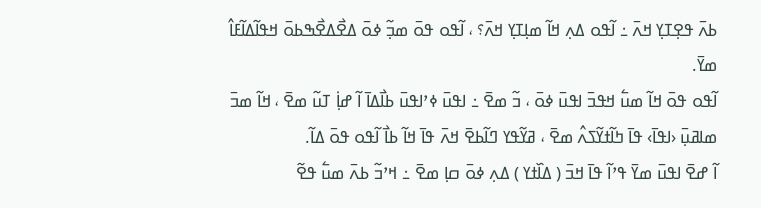ߕߍ߫ ߟߐ߲ߠߌ߲ ߞߍ߫ ߸ ߊ߬ߟߋ ߡߍ߲ ߞߊ߬ ߘߊ߲ߠߌ߲ ߞߍ߫؟ ، ߊ߬ߟߋ ߟߋ߫ ߘߏ߲߬ ߦߋ߫ ߡߐ߯ߡߐ߯ߒߕߋ߫ ߞߟߊ߬ߡߊ߬ߓߊ߮ ߘߌ߫.
ߊ߬ߟߋ ߟߋ߫ ߞߊ߬ ߘߎ߱ ߞߟߏ߫ ߊߟߎ߫ ߦߋ߫ ، ߏ߬ ߘߐ߫ ߸ ߊߟߎ߫ ߦߴߊߟߎ߫ ߕߊ߯ߡߊ߫ ߊ߬ ߝߊ߲߭ ߠߎ߬ ߘߐ߫ ، ߞߊ߬ ߘߏ߫ ߘߊߥߎ߲߫ ‹ߊߟߊ߫› ߟߊ߫ ߤߊ߬ߙߌ߬ߖߍ߮ ߘߐ߫ ، ߥߌ߬ߟߌ ߣߊ߬ߕߐ߫ ߞߍ߫ ߟߊ߫ ߞߊ߬ ߕߊ߯ ߊ߬ߟߋ ߟߋ߫ ߡߊ߬.
ߊ߬ ߝߐ߫ ߊߟߎ߫ ߘߌ߫ ߟߴߊ߬ ߟߊ߫ ߞߏ߫ ( ߡߊ߰ߙߌ ) ߡߍ߲ ߦߋ߫ ߛߊ߲ ߘߐ߫ ߸ ߞߴߏ߬ ߕߍ߫ ߘߎ߱ ߟߐ߬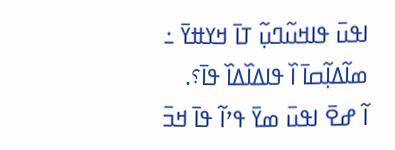ߊߟߎ߫ ߟߊߞߎ߬ߣߎ߲߬ ߠߊ߫ ߞߌߚߌ߫ ߸ ߘߊ߬ߡߊ߲߬ߛߊ߫ ߊ߰ ߟߊߡߊ߰ߡߊ߰ ߟߊ߫؟.
ߊ߬ ߝߐ߫ ߊߟߎ߫ ߘߌ߫ ߟߴߊ߬ ߟߊ߫ ߞߏ߫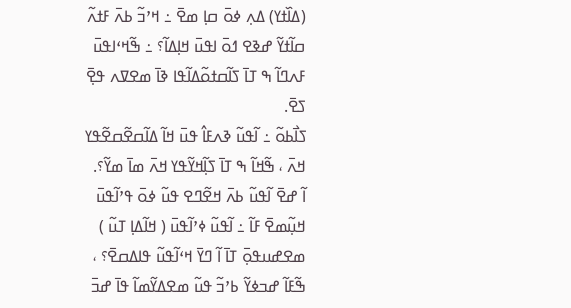(ߡߊ߰ߙߌ) ߡߍ߲ ߦߋ߫ ߛߊ߲ ߘߐ߫ ߸ ߞߴߏ߬ ߕߍ߫ ߓߙߍ߬ ߛߊ߬ߙߌ߬ ߝߢߐ ߗߋ߫ ߊߟߎ߫ ߞߊ߲ߡߊ߬؟ ߸ ߒ߬ߞߵߊߟߎ߫ ߓߍߣߊ߬ ߒ ߠߊ߫ ߖߊ߬ߛߙߋ߬ߡߊ߬ߟߊ ߢߊ߫ ߘߐߜߍ ߟߐ߲߫ ߖߐ߫.
ߖߊ߯ߕߋ߬ ߸ ߊ߬ߟߎ߬ ߢߍߓߊ߮ ߟߎ߫ ߞߊ߬ ߡߊ߬ߛߐ߬ߛߐ߬ߟߌ ߞߍ߫ ، ߒ߬ߞߊ߬ ߒ ߠߊ߫ ߖߊ߲߬ߞߌ߬ߟߌ ߞߍ߫ ߘߊ߫ ߘߌ߬؟.
ߊ߬ ߝߐ߫ ߊ߬ߟߎ߬ ߕߍ߫ ߞߐ߬ߣߐ ߟߎ߬ ߦߋ߫ ߟߴߊ߬ߟߎ߫ ߞߎ߲߬ߘߐ߫ ߓߊ߬ ߸ ߊ߬ߟߎ߬ ߦߴߊ߬ߟߎ߫ ( ߞߊ߬ߡߊ߲ ߠߎ߬ ) ߘߐߝߎߟߋ߲߫ ߠߊ߫ ߊ߬ ߣߌ߫ ߞߵߊ߬ߟߎ߬ ߟߊߡߛߐ߫؟ ، ߒ߬ߓߊ߬ ߝߏߦߌ߬ ߕߴߏ߬ ߟߎ߬ ߘߐߡߌ߬ߘߊ߬ ߟߊ߫ ߝߏ߫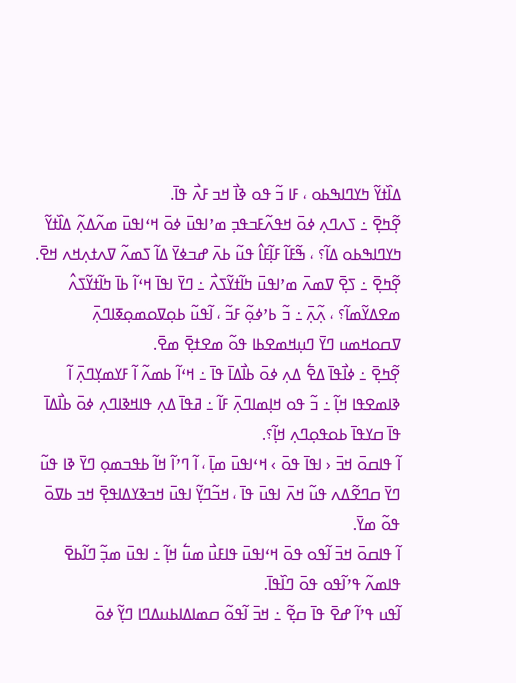ߡߊ߰ߙߌ߬ ߤߌߣߊߒߕߋ ، ߓߊ ߏ߬ ߟߋ ߢߊ߯ ߞߏ ߓߍ߯ ߟߊ߫.
ߐ߲߬ߤߐ߲߫ ߸ ߖߍߣߍ߲ ߦߋ߫ ߞߟߍ߬ߓߏߟߏ߲ ߘߴߊߟߎ߫ ߦߋ߫ ߞߵߊߟߎ߫ ߘߍ߬ߡߍ߲߬ ߡߊ߰ߙߌ߬ ߤߌߣߊߒߕߋ ߡߊ߬؟ ، ߒ߬ߓߊ߬ ߓߊ߲߬ߓߊ߮ ߟߎ߬ ߕߍ߫ ߝߏߦߌ߫ ߡߊ߬ ߖߘߍ߬ ߜߍߙߍ߲ߞߍ ߞߐ߫.
ߐ߲߬ߤߐ߲߫ ߸ ߖߐ߲߫ ߜߘߍ߫ ߘߴߊߟߎ߫ ߤߊ߬ߙߌ߬ߖߍ߯ ߸ ߣߌ߫ ߊߟߊ߫ ߞߵߊ߬ ߕߊ߫ ߤߊ߬ߙߌ߬ߖߍ߮ ߘߐߡߌ߬ߘߊ߬؟ ، ߍ߲߬ߍ߲߫ ߸ ߏ߬ ߕߴߦߋ߲߬ ߓߏ߬ ، ߊ߬ߟߎ߬ ߕߋ߲ߜߋߘߋ߲ߧߊߣߍ߲߫ ߜߛߋߞߘߎ ߣߌ߫ ߣߎ߲ߞߘߐߕߊ ߟߋ߬ ߘߐߙߐ߲߫ ߘߐ߫.
ߐ߲߬ߤߐ߲߫ ߸ ߦߊ߯ߟߊ߫ ߡߐ߱ ߡߍ߲ ߦߋ߫ ߕߊ߯ߡߊ߫ ߟߊ߫ ߸ ߞߵߊ߬ ߕߘߍ߬ ߊ߬ ߓߌߘߌ߲ߣߍ߲߫ ߊ߬ ߢߊߘߐߟߊ ߞߊ߲߬ ߸ ߏ߬ ߟߋ ߞߊ߲ߘߊߣߍ߲߫ ߓߊ߬ ߸ ߥߟߊ߫ ߡߍ߲ ߟߊߞߢߊߣߍ߲ ߦߋ߫ ߕߊ߯ߡߊ߫ ߟߊ߫ ߛߌߟߊ߫ ߕߋߟߋ߲ߣߍ߲ ߞߊ߲߬؟.
ߊ߬ ߟߊߛߋ߫ ߞߏ߫ ‹ ߊߟߊ߫ ߟߋ߫ › ߞߵߊߟߎ߫ ߘߊ߲߫ ، ߊ߬ ߣߴߊ߬ ߞߊ߬ ߕߟߏߘߋ߲ ߣߌ߫ ߢߊ ߟߎ߬ ߣߌ߫ ߛߣߐ߬ߡߍ ߟߎ߬ ߞߍ߫ ߊߟߎ߫ ߟߊ߫ ، ߞߏ߬ߣߌ߲߬ ߊߟߎ߫ ߞߏߢߌߡߊߟߐ߲߫ ߞߏ ߕߜߋ߫ ߟߋ߬ ߘߌ߫.
ߊ߬ ߟߊߛߋ߫ ߞߏ߫ ߊ߬ߟߋ ߟߋ߫ ߞߵߊߟߎ߫ ߟߊߓߎ߯ ߘߎ߱ ߞߊ߲߬ ߸ ߊߟߎ߫ ߘߏ߲߬ ߣߊ߬ߕߐ߫ ߟߊߘߍ߬ ߟߴߊ߬ߟߋ ߟߋ߫ ߣߊ߰ߟߊ߫.
ߊ߬ߟߎ ߟߴߊ߬ ߝߐ߫ ߟߊ߫ ߛߐ߲߬ ߸ ߞߏ߫ ߊ߬ߟߋ߬ ߛߘߊߡߊߕߎߡߣߊ ߣߌ߲߬ ߦߋ߫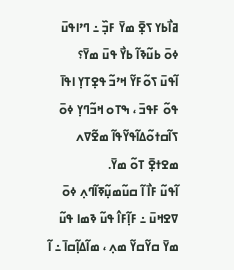ߥߊ߯ߕߌ ߖߐ߲߫ ߘߌ߫ ߓߏ߲߰ ߸ ߣߴߊߟߎ߫ ߦߋ߫ ߕߎ߬ߢߊ߬ ߕߌ߯ ߟߎ߫ ߘߌ߫؟
ߊ߬ߟߎ߫ ߖߋ߬ߓߌ߬ ߞߴߏ߬ ߟߐ߲ߠߌ߲ ߊߟߊ߫ ߟߋ߬ ߓߟߏ߫ ، ߒߠߋ ߞߏ߬ߣߌ߲ ߦߋ߫ ߖߊ߬ߛߙߋ߬ߡߊ߬ߟߌ߬ߟߊ߬ ߘߐ߬ߜߍ ߘߐߙߐ߲߫ ߠߋ߬ ߘߌ߫.
ߊ߬ߟߎ߬ ߓߊ߯ ߊ߬ ߛߎ߬ߘߎ߲߬ߧߊ߬ߣߍ߲ ߦߋ߫ ߜߐߞߎ߫ ߸ ߓߊ߲߬ߓߊ߮ ߟߎ߬ ߢߘߊ ߟߎ߬ ߘߌ߫ ߛߌ߬ߛߌ߬ ߘߍ߲ ، ߘߊ߬ߡߊ߲߬ߛߊ߫ ߸ ߊ߬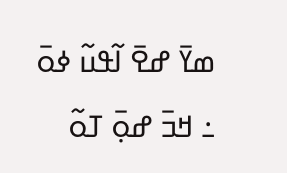ߘߌ߫ ߝߐ߫ ߊ߬ߟߎ߬ ߦߋ߫ ߸ ߞߏ߫ ߝߋ߲߫ ߠߋ߬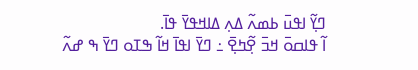ߣߌ߲߬ ߊߟߎ߫ ߕߘߍ߬ ߡߍ߲ ߡߊߞߟߌ߫ ߟߊ߫.
ߊ߬ ߟߊߛߋ߫ ߞߏ߫ ߐ߲߬ߤߐ߲߫ ߸ ߣߌ߫ ߊߟߊ߫ ߞߊ߬ ߒߠߋ ߣߌ߫ ߒ ߝߍ߬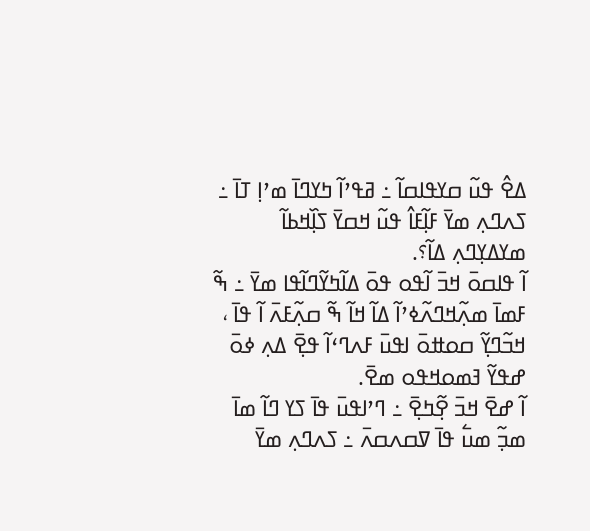ߡߐ߮ ߟߎ߬ ߛߌߟߊߛߊ߬ ߸ ߥߟߴߊ߬ ߤߌߣߊ߫ ߘߴߊ߲ ߠߊ߫ ߸ ߖߍߣߍ߲ ߘߌ߫ ߓߊ߲߬ߓߊ߮ ߟߎ߬ ߞߛߌ߫ ߖߊ߲߰ߞߕߊ߬ ߘߌߡߌ߲ߣߍ߲ ߡߊ߬؟.
ߊ߬ ߟߊߛߋ߫ ߞߏ߫ ߊ߬ߟߋ ߟߋ߫ ߡߊ߬ߤߌ߬ߣߊ߬ߟߊ ߘߌ߫ ߸ ߒ߬ ߓߘߊ߫ ߘߍ߲߬ߞߣߍ߬ߦߴߊ߬ ߡߊ߬ ߞߊ߬ ߒ߬ ߛߍ߲߬ߓߍ߫ ߊ߬ ߟߊ߫ ، ߞߏ߬ߣߌ߲߬ ߛߋߚߋ߫ ߊߟߎ߫ ߓߍߣߵߊ߬ ߟߐ߲߫ ߡߍ߲ ߦߋ߫ ߝߟߌ߬ ߔߘߋߞߟߋ ߘߐ߫.
ߊ߬ ߝߐ߫ ߞߏ߫ ߐ߲߬ߤߐ߲߫ ߸ ߣߴߊߟߎ߫ ߟߊ߫ ߖߌ ߣߊ߬ ߘߊ߫ ߘߏ߲߬ ߘߎ߱ ߟߊ߫ ߜߛߍߛߍ߫ ߸ ߖߍߣߍ߲ ߘߌ߫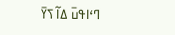ߣߵߊߟߎ߫ ߡߊ߬ ߖߌ߫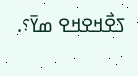ߖߐ߯ߞߐߞߐ ߘߌ߫؟.